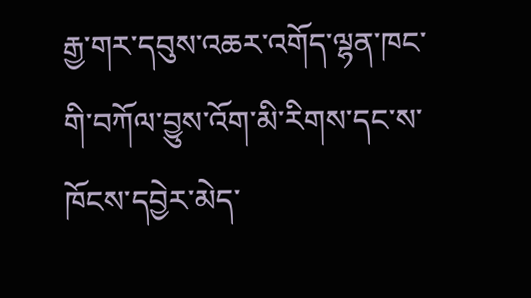རྒྱ་གར་དབུས་འཆར་འགོད་ལྷན་ཁང་གི་བཀོལ་བྱུས་འོག་མི་རིགས་དང་ས་ཁོངས་དབྱེར་མེད་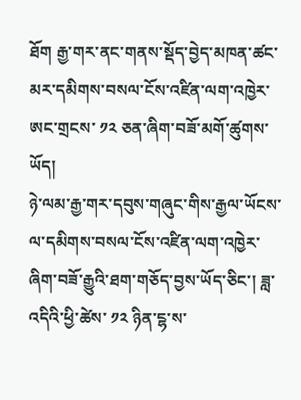ཐོག རྒྱ་གར་ནང་གནས་སྡོད་བྱེད་མཁན་ཚང་མར་དམིགས་བསལ་ངོས་འཛིན་ལག་འཁྱེར་ཨང་གྲངས་ ༡༢ ཅན་ཞིག་བཟོ་མགོ་ཚུགས་ཡོད།
ཉེ་ལམ་རྒྱ་གར་དབུས་གཞུང་གིས་རྒྱལ་ཡོངས་ལ་དམིགས་བསལ་ངོས་འཛིན་ལག་འཁྱེར་ཞིག་བཟོ་རྒྱུའི་ཐག་གཅོད་བྱས་ཡོད་ཅིང་། ཟླ་འདིའི་ཕྱི་ཚེས་ ༡༢ ཉིན་ངྷ་ས་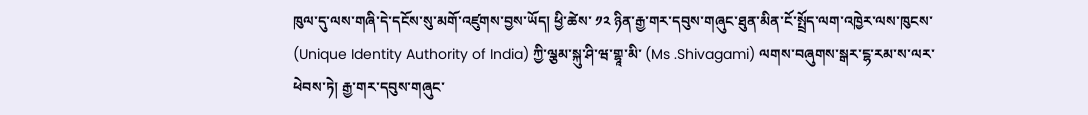ཁུལ་དུ་ལས་གཞི་དེ་དངོས་སུ་མགོ་འཛུགས་བྱས་ཡོད། ཕྱི་ཚེས་ ༡༢ ཉིན་རྒྱ་གར་དབུས་གཞུང་ཐུན་མིན་ངོ་སྤྲོད་ལག་འཁྱེར་ལས་ཁུངས་ (Unique Identity Authority of India) ཀྱི་ལྕམ་སྐུ་ཤི་ཝ་གྷཱ་མི་ (Ms .Shivagami) ལགས་བཞུགས་སྒར་ངྷ་རམ་ས་ལར་ཕེབས་ཏེ། རྒྱ་གར་དབུས་གཞུང་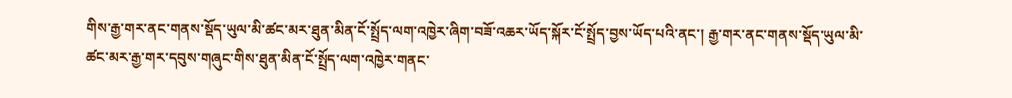གིས་རྒྱ་གར་ནང་གནས་སྡོད་ཡུལ་མི་ཚང་མར་ཐུན་མིན་ངོ་སྤྲོད་ལག་འཁྱེར་ཞིག་བཟོ་འཆར་ཡོད་སྐོར་ངོ་སྤྲོད་བྱས་ཡོད་པའི་ནང་། རྒྱ་གར་ནང་གནས་སྡོད་ཡུལ་མི་ཚང་མར་རྒྱ་གར་དབུས་གཞུང་གིས་ཐུན་མིན་ངོ་སྤྲོད་ལག་འཁྱེར་གནང་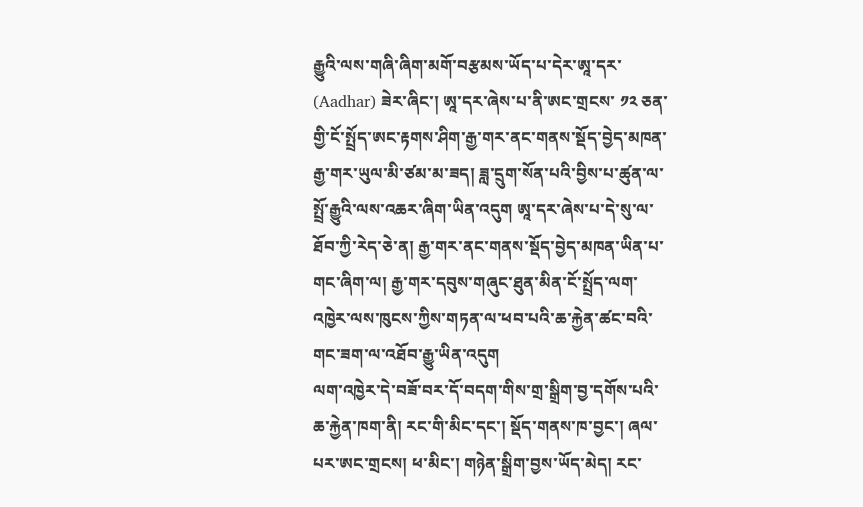རྒྱུའི་ལས་གཞི་ཞིག་མགོ་བརྩམས་ཡོད་པ་དེར་ཨཱ་དར་ (Aadhar) ཟེར་ཞིང་། ཨཱ་དར་ཞེས་པ་ནི་ཨང་གྲངས་ ༡༢ ཅན་གྱི་ངོ་སྤྲོད་ཨང་རྟགས་ཤིག་རྒྱ་གར་ནང་གནས་སྡོད་བྱེད་མཁན་རྒྱ་གར་ཡུལ་མི་ཙམ་མ་ཟད། ཟླ་དྲུག་སོན་པའི་བྱིས་པ་ཚུན་ལ་སྤྲོ་རྒྱུའི་ལས་འཆར་ཞིག་ཡིན་འདུག ཨཱ་དར་ཞེས་པ་དེ་སུ་ལ་ཐོབ་ཀྱི་རེད་ཅེ་ན། རྒྱ་གར་ནང་གནས་སྡོད་བྱེད་མཁན་ཡིན་པ་གང་ཞིག་ལ། རྒྱ་གར་དབུས་གཞུང་ཐུན་མིན་ངོ་སྤྲོད་ལག་འཁྱེར་ལས་ཁུངས་ཀྱིས་གཏན་ལ་ཕབ་པའི་ཆ་རྐྱེན་ཚང་བའི་གང་ཟག་ལ་འཐོབ་རྒྱུ་ཡིན་འདུག
ལག་འཁྱེར་དེ་བཟོ་བར་དོ་བདག་གིས་གྲ་སྒྲིག་བྱ་དགོས་པའི་ཆ་རྐྱེན་ཁག་ནི། རང་གི་མིང་དང་། སྡོད་གནས་ཁ་བྱང་། ཞལ་པར་ཨང་གྲངས། ཕ་མིང་། གཉེན་སྒྲིག་བྱས་ཡོད་མེད། རང་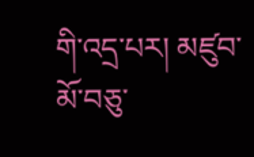གི་འདྲ་པར། མཛུབ་མོ་བཅུ་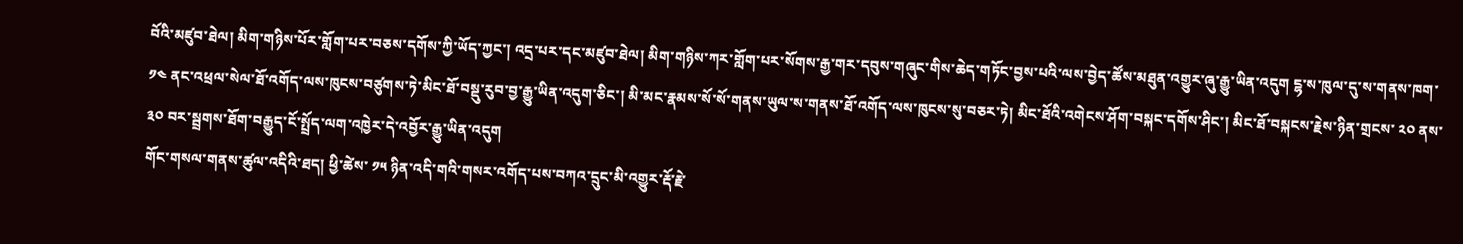བོའི་མཛུབ་ཐེལ། མིག་གཉིས་པོར་གློག་པར་བཅས་དགོས་ཀྱི་ཡོད་ཀྱང་། འདྲ་པར་དང་མཛུབ་ཐེལ། མིག་གཉིས་ཀར་གློག་པར་སོགས་རྒྱ་གར་དབུས་གཞུང་གིས་ཆེད་གཏོང་བྱས་པའི་ལས་བྱེད་ཚོས་མཐུན་འགྱུར་ཞུ་རྒྱུ་ཡིན་འདུག ངྷ་ས་ཁུལ་དུ་ས་གནས་ཁག་ ༡༤ ནང་འཕྲལ་སེལ་ཐོ་འགོད་ལས་ཁུངས་བཙུགས་ཏེ་མིང་ཐོ་བསྡུ་རུབ་བྱ་རྒྱུ་ཡིན་འདུག་ཅིང་། མི་མང་རྣམས་སོ་སོ་གནས་ཡུལ་ས་གནས་ཐོ་འགོད་ལས་ཁུངས་སུ་བཅར་ཏེ། མིང་ཐོའི་འགེངས་ཤོག་བསྐང་དགོས་ཤིང་། མིང་ཐོ་བསྐངས་རྗེས་ཉིན་གྲངས་ ༢༠ ནས་ ༣༠ བར་སྦྲགས་ཐོག་བརྒྱུད་ངོ་སྤྲོད་ལག་འཁྱེར་དེ་འབྱོར་རྒྱུ་ཡིན་འདུག
གོང་གསལ་གནས་ཚུལ་འདིའི་ཐད། ཕྱི་ཚེས་ ༡༥ ཉིན་འདི་གའི་གསར་འགོད་པས་བཀའ་དྲུང་མི་འགྱུར་རྡོ་རྗེ་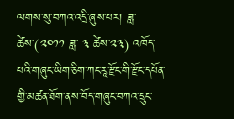ལགས་སུ་བཀའ་འདྲི་ཞུས་པར། ཟླ་ཚེས་(༢༠༡༡ ཟླ་ ༣ ཚེས་༢༣) འཁོད་པའི་གཞུང་ཡིག་ཅིག་ཀང་རཱ་རྫོང་གི་རྫོང་དཔོན་གྱི་མཚན་ཐོག་ནས་བོད་གཞུང་བཀའ་དྲུང་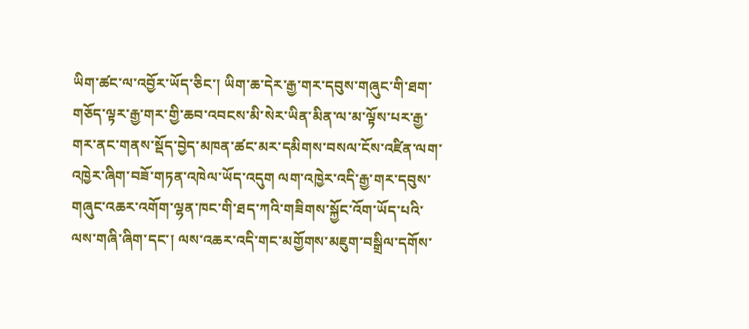ཡིག་ཚང་ལ་འབྱོར་ཡོད་ཅིང་། ཡིག་ཆ་དེར་རྒྱ་གར་དབུས་གཞུང་གི་ཐག་གཅོད་ལྟར་རྒྱ་གར་གྱི་ཆབ་འབངས་མི་སེར་ཡིན་མིན་ལ་མ་ལྟོས་པར་རྒྱ་གར་ནང་གནས་སྡོད་བྱེད་མཁན་ཚང་མར་དམིགས་བསལ་ངོས་འཛིན་ལག་འཁྱེར་ཞིག་བཟོ་གཏན་འཁེལ་ཡོད་འདུག ལག་འཁྱེར་འདི་རྒྱ་གར་དབུས་གཞུང་འཆར་འགོག་ལྷན་ཁང་གི་ཐད་ཀའི་གཟིགས་སྐྱོང་འོག་ཡོད་པའི་ལས་གཞི་ཞིག་དང་། ལས་འཆར་འདི་གང་མགྱོགས་མཇུག་བསྒྲིལ་དགོས་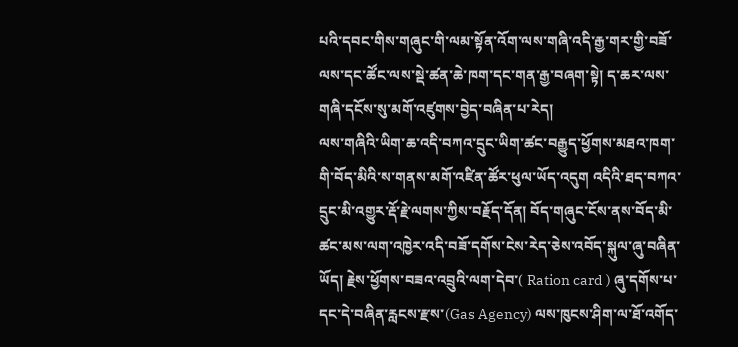པའི་དབང་གིས་གཞུང་གི་ལམ་སྟོན་འོག་ལས་གཞི་འདི་རྒྱ་གར་གྱི་བཟོ་ལས་དང་ཚོང་ལས་སྡེ་ཚན་ཆེ་ཁག་དང་གན་རྒྱ་བཞག་སྟེ། ད་ཆར་ལས་གཞི་དངོས་སུ་མགོ་འཛུགས་བྱེད་བཞིན་པ་རེད།
ལས་གཞིའི་ཡིག་ཆ་འདི་བཀའ་དྲུང་ཡིག་ཚང་བརྒྱུད་ཕྱོགས་མཐའ་ཁག་གི་བོད་མིའི་ས་གནས་མགོ་འཛིན་ཚོར་ཕུལ་ཡོད་འདུག འདིའི་ཐད་བཀའ་དྲུང་མི་འགྱུར་རྡོ་རྗེ་ལགས་ཀྱིས་བརྗོད་དོན། བོད་གཞུང་ངོས་ནས་བོད་མི་ཚང་མས་ལག་འཁྱེར་འདི་བཟོ་དགོས་ངེས་རེད་ཅེས་འབོད་སྐུལ་ཞུ་བཞིན་ཡོད། རྗེས་ཕྱོགས་བཟའ་འབྲུའི་ལག་དེབ་( Ration card ) ཞུ་དགོས་པ་དང་དེ་བཞིན་རླངས་རྫས་(Gas Agency) ལས་ཁུངས་ཤིག་ལ་ཐོ་འགོད་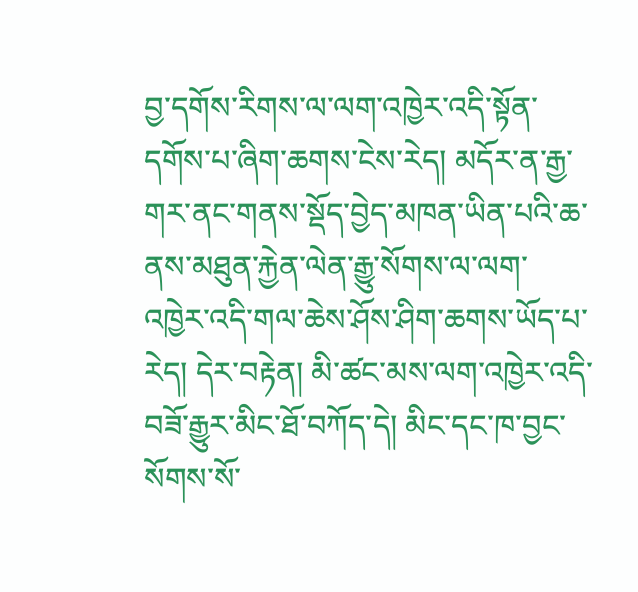བྱ་དགོས་རིགས་ལ་ལག་འཁྱེར་འདི་སྟོན་དགོས་པ་ཞིག་ཆགས་ངེས་རེད། མདོར་ན་རྒྱ་གར་ནང་གནས་སྡོད་བྱེད་མཁན་ཡིན་པའི་ཆ་ནས་མཐུན་རྐྱེན་ལེན་རྒྱུ་སོགས་ལ་ལག་འཁྱེར་འདི་གལ་ཆེས་ཤོས་ཤིག་ཆགས་ཡོད་པ་རེད། དེར་བརྟེན། མི་ཚང་མས་ལག་འཁྱེར་འདི་བཟོ་རྒྱུར་མིང་ཐོ་བཀོད་དེ། མིང་དང་ཁ་བྱང་སོགས་སོ་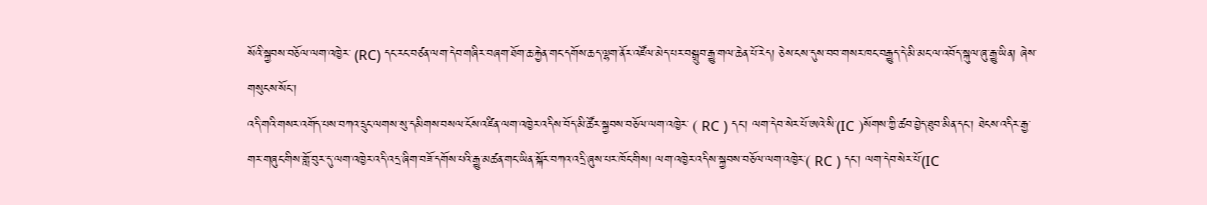སོའི་སྐྱབས་བཅོལ་ལག་འཁྱེར་ (RC) དང་རང་བཙན་ལག་དེབ་གཞིར་བཞག་ཐོག་ཆ་རྐྱེན་གང་དགོས་ཆད་ལྷག་ནོར་འཛོལ་མེད་པར་བསྒྲུབ་རྒྱུ་གལ་ཆེན་པོ་རེད། ཅེས་ངས་དུས་བབ་གསར་ཁང་བརྒྱུད་དེ་མི་མང་ལ་འབོད་སྐུལ་ཞུ་རྒྱུ་ཡིན། ཞེས་གསུངས་སོང་།
འདི་གའི་གསར་འགོད་པས་བཀའ་དྲུང་ལགས་སུ་དམིགས་བསལ་ངོས་འཛིན་ལག་འཁྱེར་འདིས་བོད་མི་ཚོར་སྐྱབས་བཅོལ་ལག་འཁྱེར་ ( RC ) དང་། ལག་དེབ་སེར་པོ་ཨའེ་སི་(IC )སོགས་ཀྱི་ཚབ་བྱེད་ཐུབ་མིན་དང་། ཐེངས་འདིར་རྒྱ་གར་གཞུང་གིས་གློ་བུར་དུ་ལག་འཁྱེར་འདི་འདྲ་ཞིག་བཟོ་དགོས་པའི་རྒྱུ་མཚན་གང་ཡིན་སྐོར་བཀའ་འདྲི་ཞུས་པར་ཁོང་གིས། ལག་འཁྱེར་འདིས་སྐྱབས་བཅོལ་ལག་འཁྱེར་( RC ) དང་། ལག་དེབ་སེར་པོ་(IC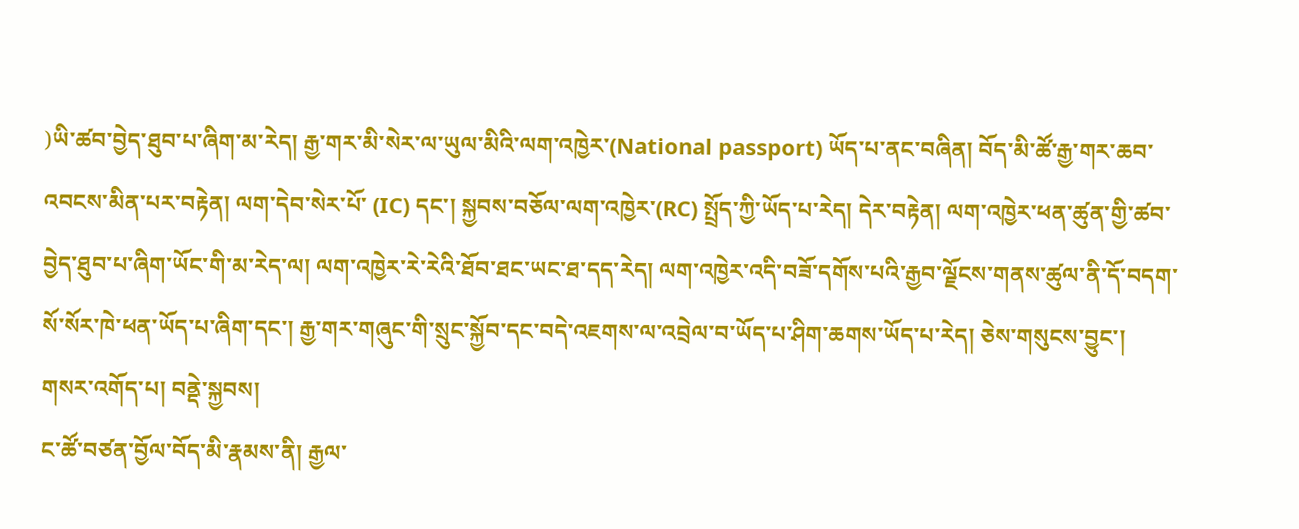)ཡི་ཚབ་བྱེད་ཐུབ་པ་ཞིག་མ་རེད། རྒྱ་གར་མི་སེར་ལ་ཡུལ་མིའི་ལག་འཁྱེར་(National passport) ཡོད་པ་ནང་བཞིན། བོད་མི་ཚོ་རྒྱ་གར་ཆབ་འབངས་མིན་པར་བརྟེན། ལག་དེབ་སེར་པོ་ (IC) དང་། སྐྱབས་བཅོལ་ལག་འཁྱེར་(RC) སྤྲོད་ཀྱི་ཡོད་པ་རེད། དེར་བརྟེན། ལག་འཁྱེར་ཕན་ཚུན་གྱི་ཚབ་བྱེད་ཐུབ་པ་ཞིག་ཡོང་གི་མ་རེད་ལ། ལག་འཁྱེར་རེ་རེའི་ཐོབ་ཐང་ཡང་ཐ་དད་རེད། ལག་འཁྱེར་འདི་བཟོ་དགོས་པའི་རྒྱབ་ལྗོངས་གནས་ཚུལ་ནི་དོ་བདག་སོ་སོར་ཁེ་ཕན་ཡོད་པ་ཞིག་དང་། རྒྱ་གར་གཞུང་གི་སྲུང་སྐྱོབ་དང་བདེ་འཇགས་ལ་འབྲེལ་བ་ཡོད་པ་ཤིག་ཆགས་ཡོད་པ་རེད། ཅེས་གསུངས་བྱུང་།
གསར་འགོད་པ། བནྡེ་སྐྱབས།
ང་ཚོ་བཙན་བྱོལ་བོད་མི་རྣམས་ནི། རྒྱལ་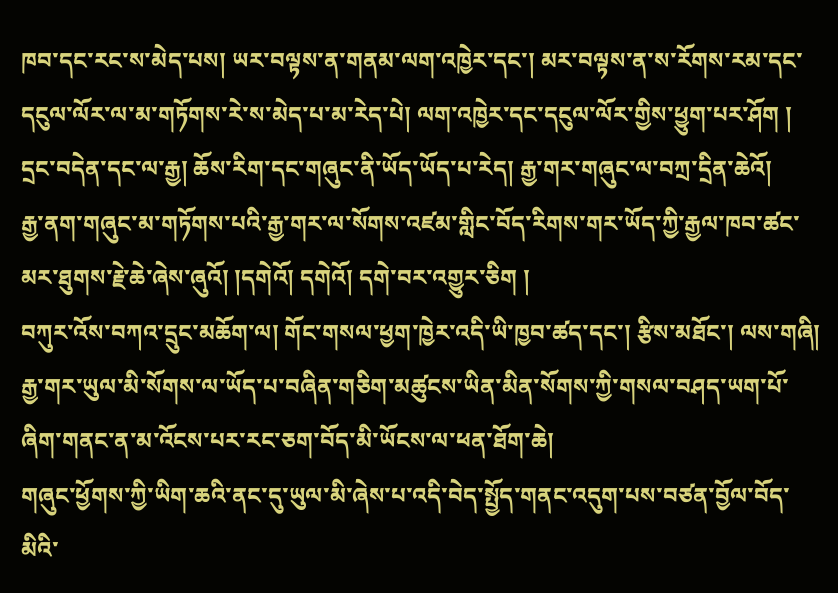ཁབ་དང་རང་ས་མེད་པས། ཡར་བལྟས་ན་གནམ་ལག་འཁྱེར་དང་། མར་བལྟས་ན་ས་རོགས་རམ་དང་དངུལ་ལོར་ལ་མ་གཏོགས་རེ་ས་མེད་པ་མ་རེད་པེ། ལག་འཁྱེར་དང་དངུལ་ལོར་གྱིས་ཕྱུག་པར་ཤོག །
དྲང་བདེན་དང་ལ་རྒྱ། ཆོས་རིག་དང་གཞུང་ནི་ཡོད་ཡོད་པ་རེད། རྒྱ་གར་གཞུང་ལ་བཀྲ་དྲིན་ཆེའོ།
རྒྱ་ནག་གཞུང་མ་གཏོགས་པའི་རྒྱ་གར་ལ་སོགས་འཛམ་གླིང་བོད་རིགས་གར་ཡོད་ཀྱི་རྒྱལ་ཁབ་ཚང་མར་ཐུགས་རྗེ་ཆེ་ཞེས་ཞུའོ། །དགེའོ། དགེའོ། དགེ་བར་འགྱུར་ཅིག །
བཀུར་འོས་བཀའ་དྲུང་མཆོག་ལ། གོང་གསལ་ཕྱག་ཁྱེར་འདི་ཡི་ཁྱབ་ཚད་དང་། རྩིས་མཐོང་། ལས་གཞི། རྒྱ་གར་ཡུལ་མི་སོགས་ལ་ཡོད་པ་བཞིན་གཅིག་མཚུངས་ཡིན་མིན་སོགས་ཀྱི་གསལ་བཤད་ཡག་པོ་ཞིག་གནང་ན་མ་འོངས་པར་རང་ཅག་བོད་མི་ཡོངས་ལ་ཕན་ཐོག་ཆེ།
གཞུང་ཕྱོགས་ཀྱི་ཡིག་ཆའི་ནང་དུ་ཡུལ་མི་ཞེས་པ་འདི་བེད་སྤྱོད་གནང་འདུག་པས་བཙན་བྱོལ་བོད་མིའི་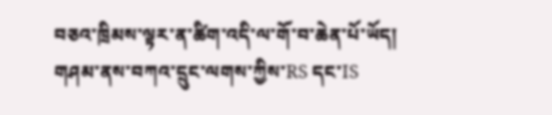བཅའ་ཁྲིམས་ལྟར་ན་ཚིག་འདི་ལ་གོ་བ་ཆེན་པོ་ཡོད།
གཤམ་ནས་བཀའ་དྲུང་ལགས་ཀྱིས་RS དང་IS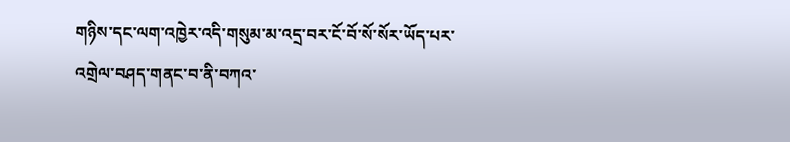གཉིས་དང་ལག་འཁྱེར་འདི་གསུམ་མ་འདྲ་བར་ངོ་བོ་སོ་སོར་ཡོད་པར་འགྲེལ་བཤད་གནང་བ་ནི་བཀའ་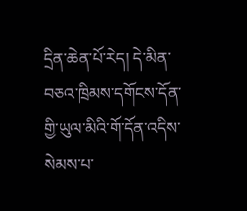དྲིན་ཆེན་པོ་རེད། དེ་མིན་བཅའ་ཁྲིམས་དགོངས་དོན་གྱི་ཡུལ་མིའི་གོ་དོན་འདིས་སེམས་པ་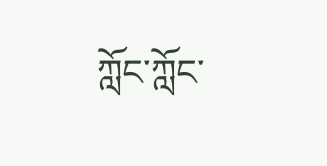ཀློང་ཀློང་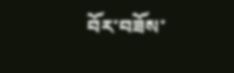བོར་བཟོས་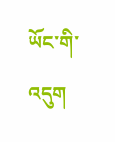ཡོང་གི་འདུག